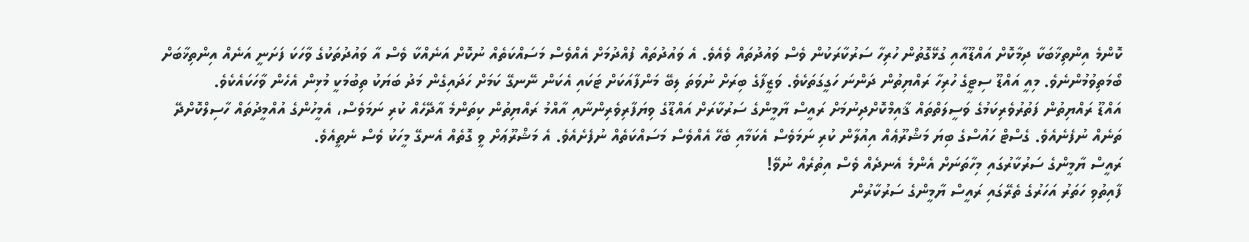ކޮންމެ އިންތިޚާބަކާ ދިމާކޮށް އައްޑޫއާއި ގުޅޭގޮތުން ހުރިހާ ސަރުކާރަކުން ވެސް ވައުދުތައް ވެއެވެ. އެ ވައުދުތައް ފުއްދުމަށް އެއްވެސް މަސައްކަތެއް ނުކޮށް އަނެއްކާ ވެސް އާ ވައުދުތަކުގެ ވާހަކަ ފަށަނީ އަނެއް އިންތިޚާބަށް ބޯމަތިވުމުންނެވެ. މިއީ އައްޑޫ ސިޓީގެ ހުރިހާ ރައްޔިތުން ދަންނަ ހަގީގަތަކެވެ. ވަޒީފާގެ ބިރަށް ނުވަތަ ލިބޭ މަންފާއަކަށް ޓަކައި އެކަން ނޭނގޭ ކަމަށް ހަދައިގެން މަދު ބަޔަކު ތިބުމަކީ މުޅިން އެހެން ވާހަކައެކެވެ.
އައްޑޫ ރައްޔިތުން ފަތުރުވެރިކަމުގެ ވަސީލަތްތައް ޤާއިމްކޮށްދިނުމަށް ރައީސް ޔާމީންގެ ސަރުކާރަށް އައްޑޫގެ ވިޔަފާރިވެރިންނާއި އާއްމު ރައްޔިތުން ކިތަންމެ އާދޭހެއް ކުރި ނަމަވެސް، އެމީހުންގެ އުއްމީދުތައް ހާސިލްކޮށްދޭ ތަނެއް ނުފެނެއެވެ. ގެސްޓް ހައުސްގެ ބިޔަ މަޝްރޫޢެއް އިއުލާން ކުރި ނަމަވެސް އެކަމާއި ބެހޭ އެއްވެސް މަސައްކަތެއް ނުފެށެއެވެ. އެ މަޝްރޫޢަށް ވީ ގޮތެއް އެނގޭ މީހަކު ވެސް ނެތީއެވެ.
ރައީސް ޔާމީންގެ ސަރުކާރުގައި މިހާތަނަށް އެންމެ އެނދެއް ވެސް އިތުރެއް ނުވޭ!
ފާއިތުވި ހަތަރު އަހަރުގެ ތެރޭގައި ރައީސް ޔާމީންގެ ސަރުކާރުން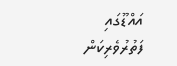އައްޑޫގައި ފަތުރުވެރިކަން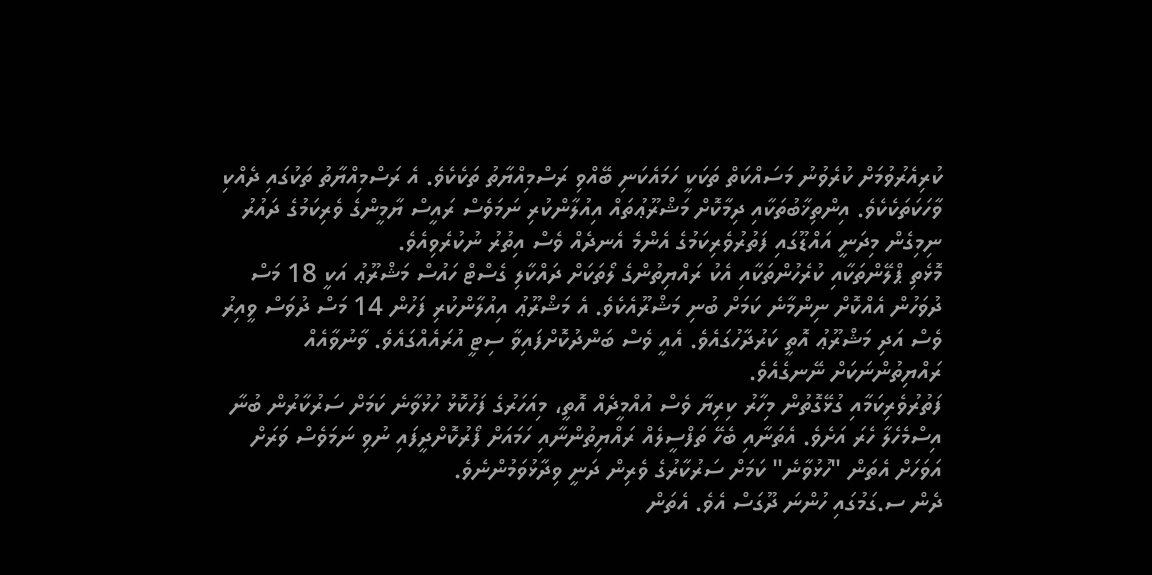ކުރިއެރުވުމަށް ކުރެވުނު މަސައްކަތް ތަކަކީ ހަމައެކަނި ބޭއްވި ރަސްމިއްޔާތު ތަކެކެވެ. އެ ރަސްމިއްޔާތު ތަކުގައި ދެއްކި ވާހަކަތަކެކެވެ. އިންތިޚާބުތަކާއި ދިމާކޮށް މަޝްރޫޢުތައް އިއުލާންކުރި ނަމަވެސް ރައީސް ޔާމީންގެ ވެރިކަމުގެ ދައުރު ނިމިގެން މިދަނީ އައްޑޫގައި ފަތުރުވެރިކަމުގެ އެންމެ އެނދެއް ވެސް އިތުރު ނުކުރެވިއެވެ.
މޮޅެތި ޕްލޭންތަކާއި ކުރެހުންތަކާއި އެކު ރައްޔިތުންގެ ލޯތަކަށް ދައްކާލި ގެސްޓް ހައުސް މަޝްރޫޢު އަކީ 18 މަސް ދުވަހުން އެއްކޮށް ނިންމާނެ ކަމަށް ބުނި މަޝްރޫއެކެވެ. އެ މަޝްރޫޢު އިއުލާންކުރި ފަހުން 14 މަސް ދުވަސް ވީއިރު ވެސް އަދި މަޝްރޫޢު އޮތީ ކަރުދާހުގައެވެ. އެއީ ވެސް ބަންދުކޮށްފައިވާ ސިޓީ އުރައެއްގައެވެ. ވާނުވާއެއް ރައްޔިތުންނަކަށް ނޭނގެއެވެ.
ފަތުރުވެރިކަމާއި ގުޅޭގޮތުން މިހާރު ކިރިޔާ ވެސް އުއްމީދެއް އޮތީ، މިއަހަރުގެ ފަހުކޮޅު ހުޅުވާނެ ކަމަށް ސަރުކާރުން ބުނާ އިސްމެހެލާ ހެރަ އަށެވެ. އެތަނާއި ބެހޭ ތަފްސީލެއް ރައްޔިތުންނާއި ހަމައަށް ފޯރުކޮށްދީފައި ނުވި ނަމަވެސް ވަރަށް އަވަހަށް އެތަން "ހުޅުވާނެ" ކަމަށް ސަރުކާރުގެ ވެރިން ދަނީ ވިދާޅުވަމުންނެވެ.
ދެން ސ.ގަމުގައި ހުންނަ ދޫގަސް އެވެ. އެތަން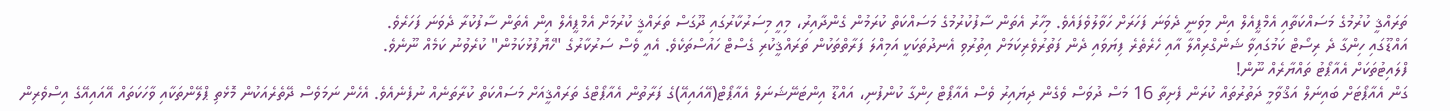ތަރައްޤީ ކުރުމުގެ މަސައްކަތާއި އެމްޕީއެލް އިން މިވަނީ ދެވަނަ ފަހަރަށް ހަވާލުވެފައެވެ. މިހާރު އެތަން ސާފުކުރުމުގެ މަސައްކަތް ކުރަމުން ގެންދާއިރު، މިއީ މިސަރުކާރުގައި ދޫގަސް ތަރައްޤީ ކުރުމަށް އެމްޕީއެލް އިން އެތަން ސާފުކުރާ ދެވަނަ ފަހަރެވެ.
އައްޑޫގައި ހިންގާ ދެ ރިސޯޓް ކަމުގައިވާ ޝަންގްރިއްލާ އާއި ހެރެތެރެ ފިޔަވައި ދެން ފަތުރުވެރިކަމަށް އިތުރުވި އެނދުތަކަކީ އަމިއްލަ ފަރާތްތަކުން ތަރައްޤީކުރި ގެސްޓް ހައުސްތަކެވެ. އެއީ ވެސް ސަރުކާރުގެ "ހެޔޮފުޅުކަމުން" ކުރެވުނު ކަމެއް ނޫނެވެ.
ފްލައިޓުތަކަށް އެއާޕޯޓު ތައްޔާރެއް ނޫން!
ގަން އެއާޕޯޓަށް ބައިނަލް އަޤްވާމީ ދަތުރުތައް ކުރަން ފެށިތާ 16 މަސް ދުވަސް ވެގެން ދިޔައިރު ވެސް އެއާޕޯޓް ހިންގާ ކުންފުނި، އައްޑޫ އިންޓަނޭޝަނަލް އެއާޕޯޓް(އޭއައިއޭ)ގެ ފަރާތުން އެއާޕޯޓްގެ ތަރައްޤީއަށް މަސައްކަތް ކުރާތަނެއް ނުފެނެއެވެ. އެހެން ނަމަވެސް ދޭތެރެއަކުން މޮޅެތި ޕްލޭންތަކާއި ވާހަކަތައް އޭއައިއޭގެ އިސްވެރިން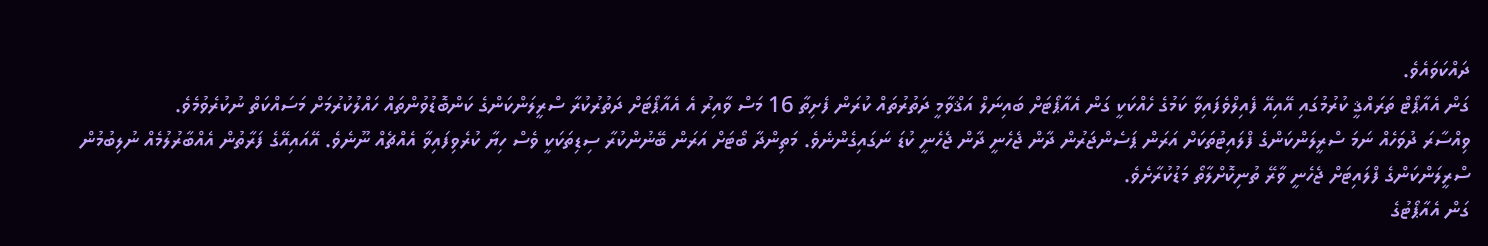ދައްކަވައެވެ.
ގަން އެއާޕޯޓް ތަރައްޤީ ކުރުމުގައި އޭއިއޭ ފެއިލްވެފައިވާ ކަމުގެ ހެއްކަކީ ގަން އެއާޕޯޓަށް ބައިނަލް އަޤްވާމީ ދަތުރުތައް ކުރަން ފެށިތާ 16 މަސް ވާއިރު އެ އެއާޕޯޓަށް ދަތުރުކުރާ ސްރީލަންކަންގެ ކަންބޮޑުވުންތައް ހައްލުކުރުމަށް މަސައްކަތް ނުކުރެވުމެވެ.
ވިއްސާރަ ދުވަހެއް ނަމަ ސްރީލަންކަންގެ ފްލައިޓުތަކަށް އަރަން ޕަސެންޖަރުން ދާން ޖެހެނީ ދާން ޖެހެނީ ކުޑަ ނަގައިގެންނެވެ. މަތިންދާ ބޯޓަށް އަރަން ބޭނުންކުރާ ސިޑިތަކަކީ ވެސް ހިޔާ ކުރެވިފައިވާ އެއްޗެއް ނޫނެވެ. އޭއައިއޭގެ ފަރާތުން އެއްބާރުލުމެއް ނުލިބުމުން ސްރީލަންކަންގެ ފްލައިޓަށް ޖެހެނީ ވާރޭ ތުނިކޮށްލާތޯ މަޑުކުރާށެވެ.
ގަން އެއާޕޯޓުގެ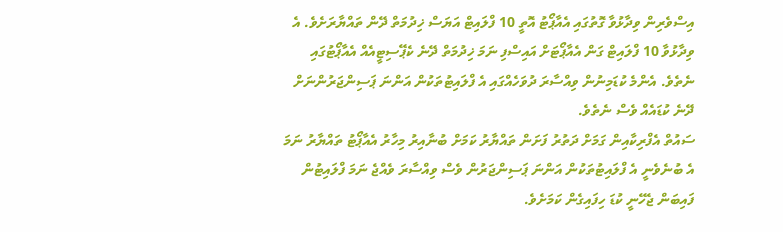އިސްވެރިން ވިދާޅުވާ ގޮތުގައި އެއާޕޯޓު އޮތީ 10 ފްލައިޓް އަޔަސް ޚިދުމަތް ދޭން ތައްޔާރަށެވެ. އެ ވިދާޅުވާ 10 ފްލައިޓް ގަން އެއާޕޯޓަށް އައިސްފި ނަމަ ޚިދުމަތް ދޭނެ ކެޕޭސިޓީއެއް އެއާޕޯޓުގައި ނެތެވެ. އެންމެ ކުޑަމިނުން ވިއްސާރަ ދުވަހެއްގައި އެ ފްލައިޓުތަކުން އަންނަ ޕަސިންޖަރުންނަށް ދޭނެ ކުޑައެއް ވެސް ނެތެވެ.
ސައުތް އެފްރިކާއިން ގަމަށް ދަތުރު ފަށަން ތައްޔާރު ކަމަށް ބުނާއިރު މިހާރު އެއާޕޯޓު ތައްޔާރު ނަމަ އެ ބުނެވެނީ އެ ފްލައިޓުތަކުން އަންނަ ޕަސިންޖަރުން ވެސް ވިއްސާރަ ވެއްޖެ ނަމަ ފްލައިޓުން ފައިބަން ޖެހޭނީ ކުޑަ ހިފައިގެން ކަމަށެވެ.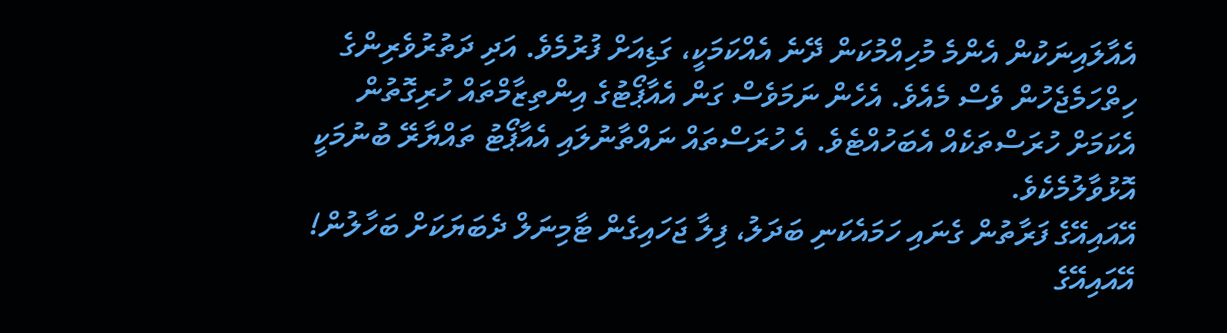އެއާލައިނަކުން އެންމެ މުހިއްމުކަން ދޭނެ އެއްކަމަކީ، ގަޑިއަށް ފުރުމެވެ. އަދި ދަތުރުވެރިންގެ ހިތްހަމެޖެހުން ވެސް މެއެވެ. އެހެން ނަމަވެސް ގަން އެއާޕޯޓުގެ އިންތިޒާމްތައް ހުރިގޮތުން އެކަމަށް ހުރަސްތަކެއް އެބަހުއްޓެވެ. އެ ހުރަސްތައް ނައްތާނުލައި އެއާޕޯޓު ތައްޔާރޭ ބުނުމަކީ އޮޅުވާލުމެކެވެ.
އޭއައިއޭގެ ފަރާތުން ގެނައި ހަމައެކަނި ބަދަލު، ފިލާ ޖަހައިގެން ޓާމިނަލް ދެބަޔަކަށް ބަހާލުން!
އޭއައިއޭގެ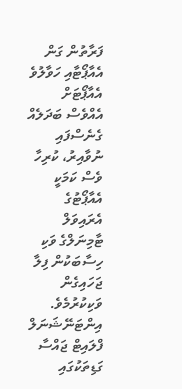ފަރާތުން ގަން އެއާޕޯޓާއި ހަވާލުވެ އެއާޕޯޓަށް އެއްވެސް ބަދަލެއް ގެނެސްފައި ނުވާއިރު، ކުރިހާ ވެސް ކަމަކީ އެއާޕޯޓުގެ އެރައިވަލް ޓާމިނަލްގެ ވަކި ހިސާބަކުން ފިލާ ޖަހައިގެން ވަކިކުރުމެވެ. އިންޓަނޭޝަނަލް ފްލައިޓް ޖައްސާ ގަޑިތަކުގައި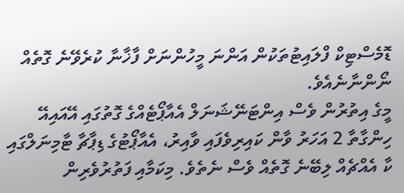ޑޮމެސްޓިކް ފްލައިޓުތަކުން އަންނަ މީހުންނަށް ފާޚާނާ ކުރެވޭނެ ގޮތެއް ނޯންނާނެއެވެ.
މީގެ އިތުރުން ވެސް އިންޓަނޭޝަނަލް އެއާޕޯޓެއްގެ ގޮތުގައި އޭއައިއޭ ހިންގާތާ 2 އަހަރު ވާން ކައިރިވެފައި ވާއިރު، އެއާޕޯޓުގެ ޑިޕާޗާ ޓާމިނަލްގައި ކާ އެއްޗެއް ލިބޭނެ ގޮތެއް ވެސް ނެތެވެ. މިކަމާއި ފަތުރުވެރިން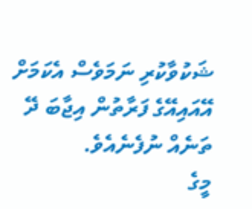ޝަކުވާކުރި ނަމަވެސް އެކަމަށް އޭއައިއޭގެ ފަރާތުން އިޖާބަ ދޭ ތަނެއް ނުފެނެއެވެ.
މީގެ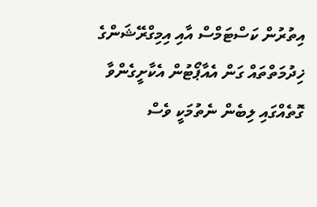އިތުރުން ކަސްޓަމްސް އާއި އިމިގްރޭޝަންގެ ޚިދުމަތްތައް ގަން އެއާޕޯޓުން އެކާށީގެންވާ ގޮތެއްގައި ލިބެން ނެތުމަކީ ވެސް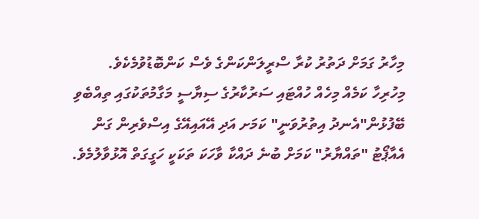މިހާރު ގަމަށް ދަތުރު ކުރާ ސްރީލަންކަންގެ ވެސް ކަންބޮޑުވުމެކެވެ.
މިހުރިހާ ކަމެއް މިހެއް ހުއްޓައި ސަރުކާރުގެ ސިޔާސީ މަގާމުތަކުގައި ތިއްބެވި ބޭފުޅުން"އެނދު އިތުރުވަނީ" ކަމަށ އަދި އޭއައިއޭގެ އިސްވެރިން ގަން އެއާޕޯޓު "ތައްޔާރު" ކަމަށް ބުނެ ދައްކާ ވާހަކަ ތަކަކީ ހަގީގަތް އޮޅުވާލުމެވެ.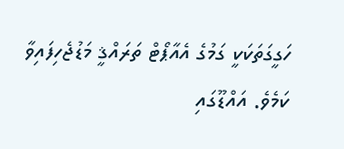ހަގީގަތަކަކީ ގަމުގެ އެއާޕޯޓް ތަރައްޤީ މަޑުޖެހިފައިވާ ކަމެވެ. އައްޑޫގައި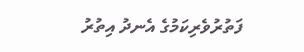ފަތުރުވެރިކަމުގެ އެނދު އިތުރު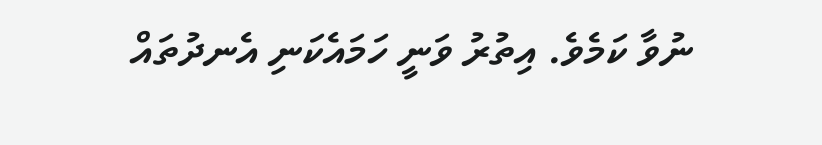ނުވާ ކަމެވެ. އިތުރު ވަނީ ހަމައެކަނި އެނދުތައް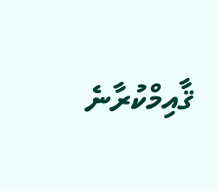ޤާއިމްކުރާނެ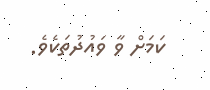ކަމަށް ވާ ވައުދުތަކެވެ.